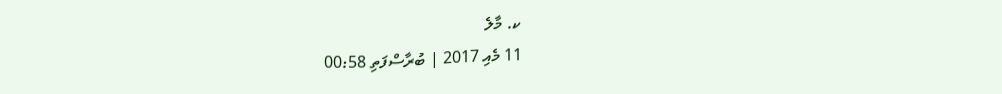ކ. މާލެ
11 މެއި 2017 | ބުރާސްފަތި 00:58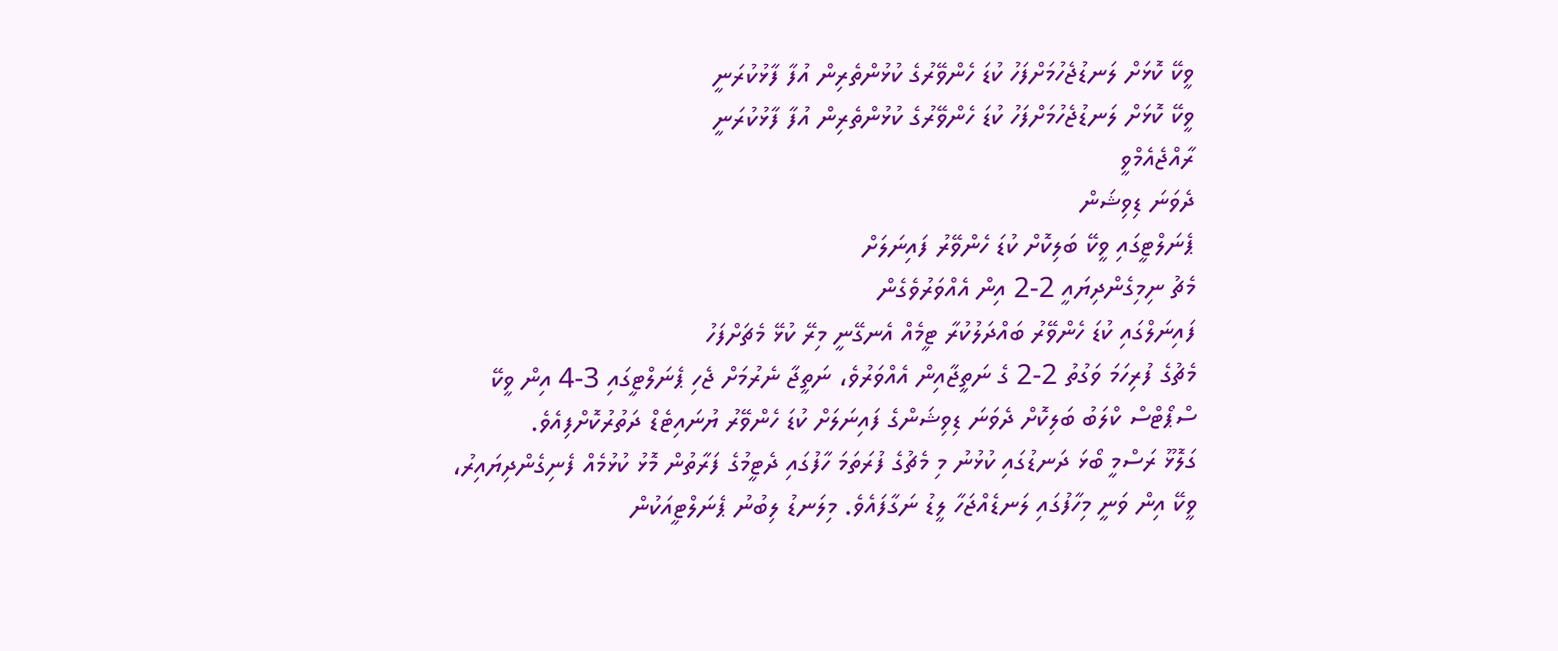ވީކޭ ކޮޅަށް ލަނޑުޖެހުމަށްފަހު ކުޑަ ހެންވޭރުގެ ކުޅުންތެރިން އުފާ ފާޅުކުރަނީ
ވީކޭ ކޮޅަށް ލަނޑުޖެހުމަށްފަހު ކުޑަ ހެންވޭރުގެ ކުޅުންތެރިން އުފާ ފާޅުކުރަނީ
ރާއްޖެއެމްވީ
ދެވަނަ ޑިވިޝަން
ޕެނަލްޓީގައި ވީކޭ ބަލިކޮށް ކުޑަ ހެންވޭރު ފައިނަލަށް
މެޗު ނިމިގެންދިޔައީ 2-2 އިން އެއްވަރުވެގެން
ފައިނަލްގައި ކުޑަ ހެންވޭރު ބައްދަލުކުރާ ޓީމެއް އެނގޭނީ މިރޭ ކުޅޭ މެޗަށްފަހު
މެޗުގެ ފުރިހަމަ ވަގުތު 2-2 ގެ ނަތީޖާއިން އެއްވަރުވެ، ނަތީޖާ ނެރުމަށް ޖެހި ޕެނަލްޓީގައި 3-4 އިން ވީކޭ ސްޕޯޓްސް ކްލަބު ބަލިކޮށް ދެވަނަ ޑިވިޝަންގެ ފައިނަލަށް ކުޑަ ހެންވޭރު ޔުނައިޓެޑް ދަތުރުކޮށްފިއެވެ.
ގަލޮޅޫ ރަސްމީ ބޯޅަ ދަނޑުގައި ކުޅުނު މި މެޗުގެ ފުރަތަމަ ހާފުގައި ދެޓީމުގެ ފަރާތުން މޮޅު ކުޅުމެއް ފެނިގެންދިޔައިރު، ވީކޭ އިން ވަނީ މިހާފުގައި ލަނޑެއްޖަހާ ލީޑު ނަގާފައެވެ. މިލަނޑު ލިބުނު ޕެނަލްޓީއަކުން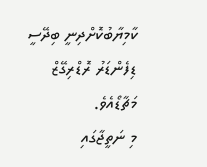ކާމިޔާބުކޮށްދިނީ ބިދޭސީ ޑިފެންޑަރު ރޮޑްރިގޭޒް މަޗާޑޯއެވެ.
މި ނަތީޖާގައި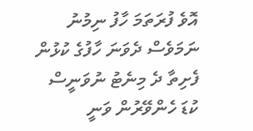އޮވެ ފުރަތަމަ ހާފު ނިމުނު ނަމަވެސް ދެވަނަ ހާފުގެ ކުޅުން ފެށިތާ ދެ މިނެޓު ނުވަނީސް ކުޑަ ހެންވޭރުން ވަނީ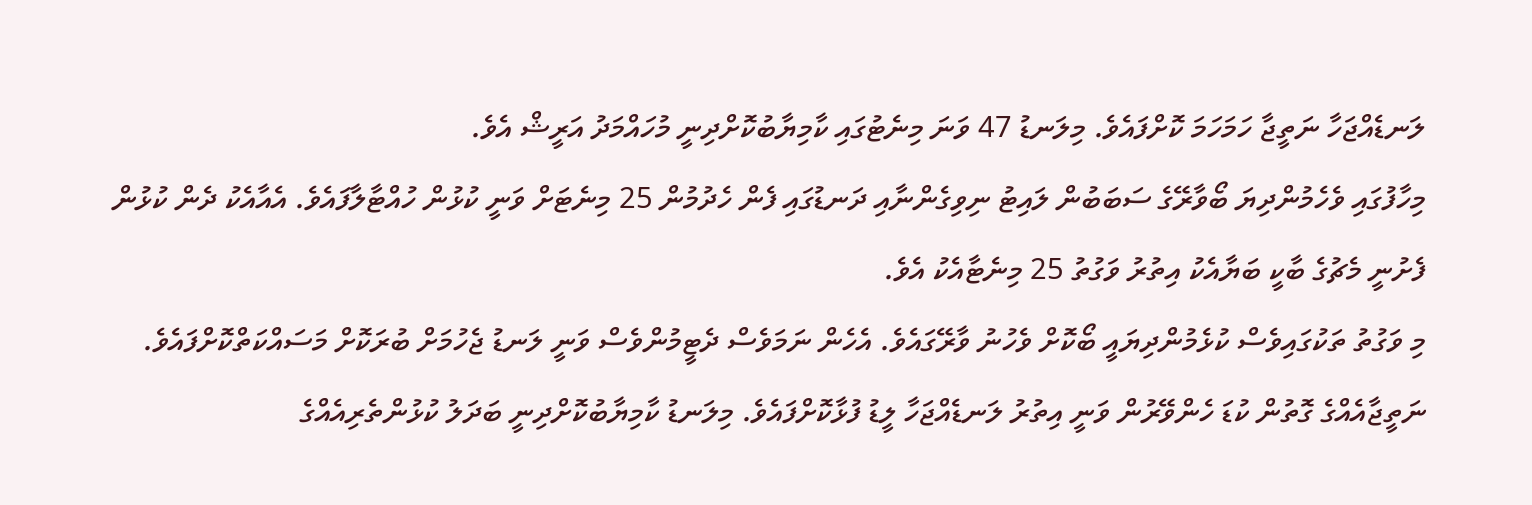ލަނޑެއްޖަހާ ނަތީޖާ ހަމަހަމަ ކޮށްފައެވެ. މިލަނޑު 47 ވަނަ މިނެޓުގައި ކާމިޔާބުކޮށްދިނީ މުހައްމަދު އަރީޝް އެވެ.
މިހާފުގައި ވެހެމުންދިޔަ ބޯވާރޭގެ ސަބަބުން ލައިޓު ނިވިގެންނާއި ދަނޑުގައި ފެން ހެދުމުން 25 މިނެޓަށް ވަނީ ކުޅުން ހުއްޓާލާފައެވެ. އެއާއެކު ދެން ކުޅުން ފެށުނީ މެޗުގެ ބާކީ ބަޔާއެކު އިތުރު ވަގުތު 25 މިނެޓާއެކު އެވެ.
މި ވަގުތު ތަކުގައިވެސް ކުޅެމުންދިޔައީ ބޯކޮށް ވެހުނު ވާރޭގައެވެ. އެހެން ނަމަވެސް ދެޓީމުންވެސް ވަނީ ލަނޑު ޖެހުމަށް ބުރަކޮށް މަސައްކަތްކޮށްފައެވެ. ނަތީޖާއެއްގެ ގޮތުން ކުޑަ ހެންވޭރުން ވަނީ އިތުރު ލަނޑެއްޖަހާ ލީޑު ފުޅާކޮށްފައެވެ. މިލަނޑު ކާމިޔާބުކޮށްދިނީ ބަދަލު ކުޅުންތެރިއެއްގެ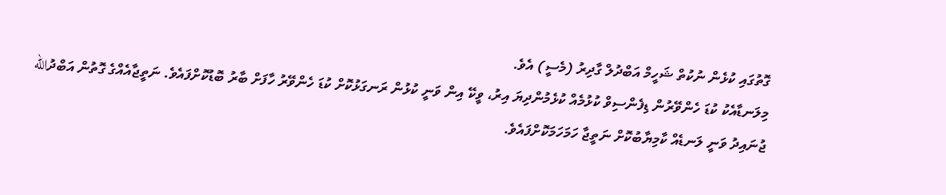ގޮތުގައި ކުޅެން ނުކުތް ޝަހީމް އަބްދުލް ގާދިރު (މެސީ) އެވެ.
މިލަނޑާއެކު ކުޑަ ހެންވޭރުން ޑިފެންސިވް ކުޅުމެއް ކުޅެމުންދިޔަ އިރު، ވީކޭ އިން ވަނީ ކުޅުން ރަނގަޅުކޮށް ކުޑަ ހެންވޭރު ހާފަށް ބާރު ބޮޑުކޮށްފައެވެ. ނަތީޖާއެއްގެ ގޮތުން އަބްދުالله ޖުނައިދު ވަނީ ލަނޑެއް ކާމިޔާބުކޮށް ނަތީޖާ ހަމަހަމަކޮށްފައެވެ.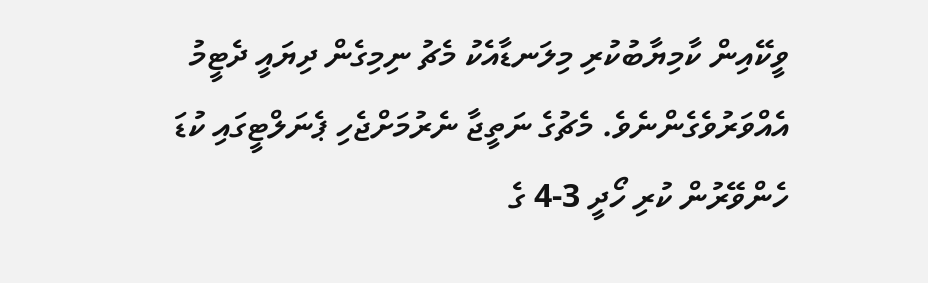ވީކޭއިން ކާމިޔާބުކުރި މިލަނޑާއެކު މެޗު ނިމިގެން ދިޔައީ ދެޓީމު އެއްވަރުވެގެންނެވެ. މެޗުގެ ނަތީޖާ ނެރުމަށްޖެހި ޕެނަލްޓީގައި ކުޑަ ހެންވޭރުން ކުރި ހޯދީ 3-4 ގެ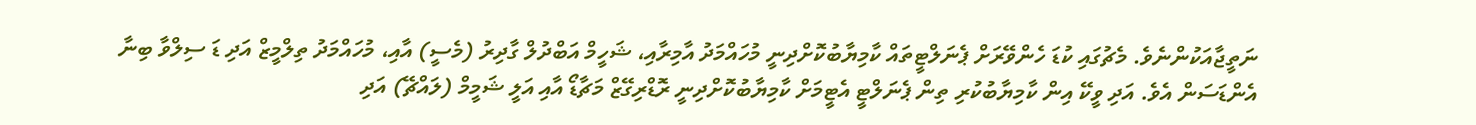ނަތީޖާއަކުންނެވެ. މެޗުގައި ކުޑަ ހެންވޭރަށް ޕެނަލްޓީތައް ކާމިޔާބުކޮށްދިނީ މުހައްމަދު އާމިރާއި، ޝަހީމް އަބްދުލް ގާދިރު (މެސީ) އާއި، މުހައްމަދު ތިލްމީޒް އަދި ޑަ ސިލްވާ ބިނާ އެންޑަސަން އެވެ. އަދި ވީކޭ އިން ކާމިޔާބުކުރި ތިން ޕެނަލްޓީ އެޓީމަށް ކާމިޔާބުކޮށްދިނީ ރޮޑްރިގޭޒް މަޗާޑޯ އާއި އަލީ ޝަމީމް (ލައްޗޭ) އަދި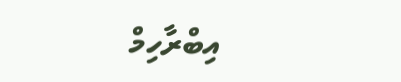އިބްރާހިމް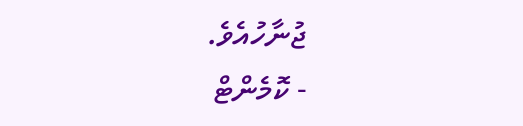ޖުނާހުއެވެ.
- ކޮމެންޓް